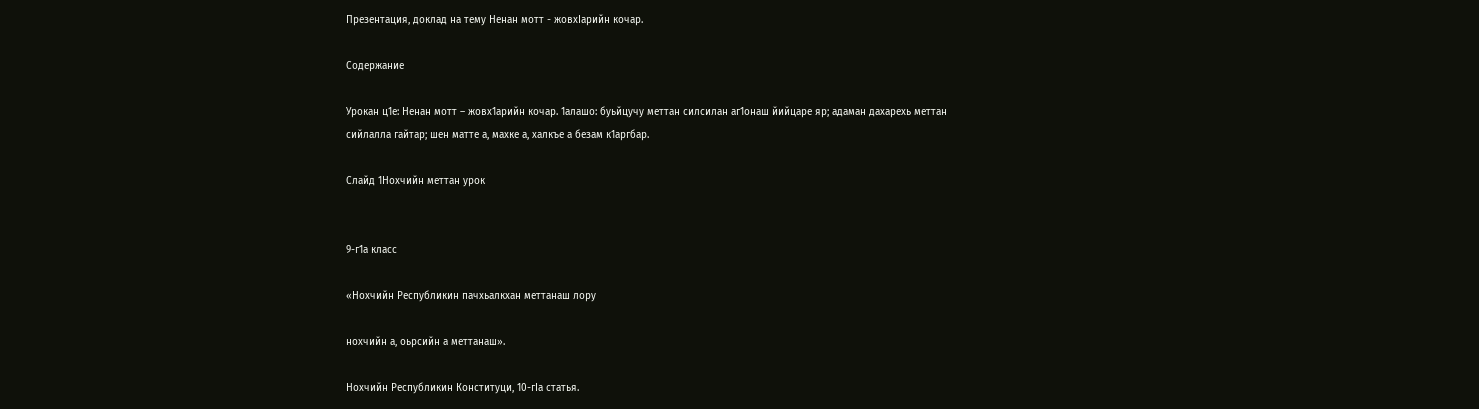Презентация, доклад на тему Ненан мотт - жовхIарийн кочар.

Содержание

Урокан ц1е: Ненан мотт – жовх1арийн кочар. 1алашо: буьйцучу меттан силсилан аг1онаш йийцаре яр; адаман дахарехь меттан сийлалла гайтар; шен матте а, махке а, халкъе а безам к1аргбар.

Слайд 1Нохчийн меттан урок


9-г1а класс

«Нохчийн Республикин пачхьалкхан меттанаш лору

нохчийн а, оьрсийн а меттанаш».

Нохчийн Республикин Конституци, 10-гIа статья.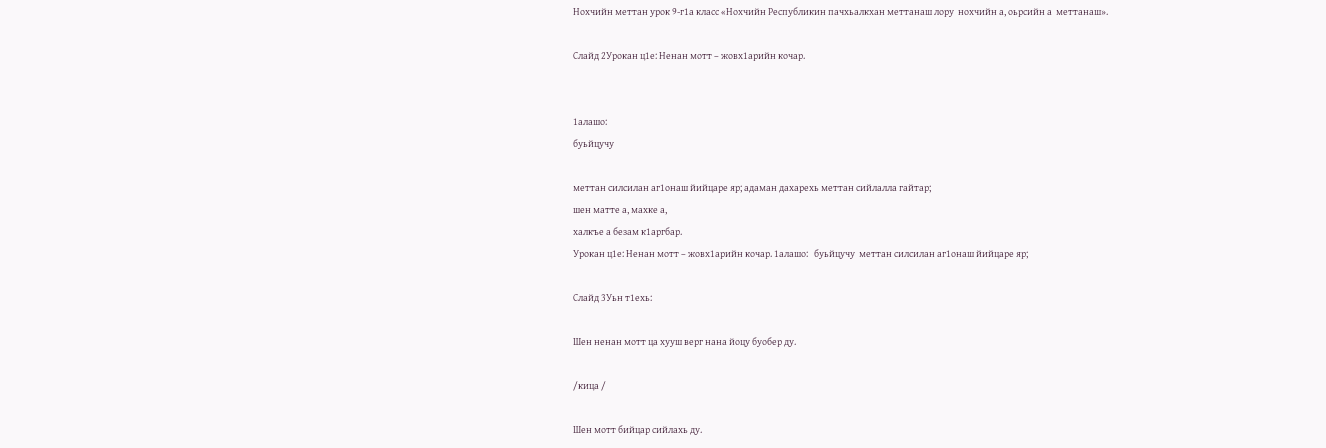Нохчийн меттан урок 9-г1а класс «Нохчийн Республикин пачхьалкхан меттанаш лору  нохчийн а, оьрсийн а  меттанаш».

Слайд 2Урокан ц1е: Ненан мотт – жовх1арийн кочар.


1алашо:
буьйцучу

меттан силсилан аг1онаш йийцаре яр; адаман дахарехь меттан сийлалла гайтар;
шен матте а, махке а,
халкъе а безам к1аргбар.
Урокан ц1е: Ненан мотт – жовх1арийн кочар. 1алашо:   буьйцучу  меттан силсилан аг1онаш йийцаре яр;

Слайд 3Уьн т1ехь:

Шен ненан мотт ца хууш верг нана йоцу буобер ду.

/кица /

Шен мотт бийцар сийлахь ду.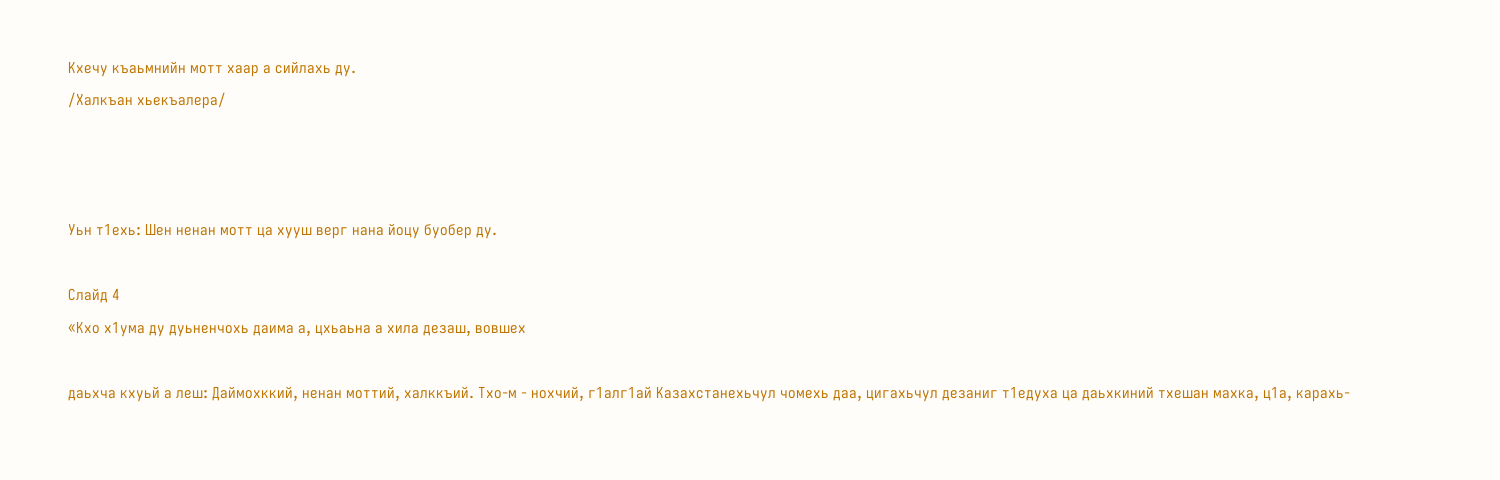Кхечу къаьмнийн мотт хаар а сийлахь ду.
/Халкъан хьекъалера/



Уьн т1ехь: Шен ненан мотт ца хууш верг нана йоцу буобер ду.

Слайд 4
«Кхо х1ума ду дуьненчохь даима а, цхьаьна а хила дезаш, вовшех

даьхча кхуьй а леш: Даймохккий, ненан моттий, халккъий. Тхо-м - нохчий, г1алг1ай Казахстанехьчул чомехь даа, цигахьчул дезаниг т1едуха ца даьхкиний тхешан махка, ц1а, карахь-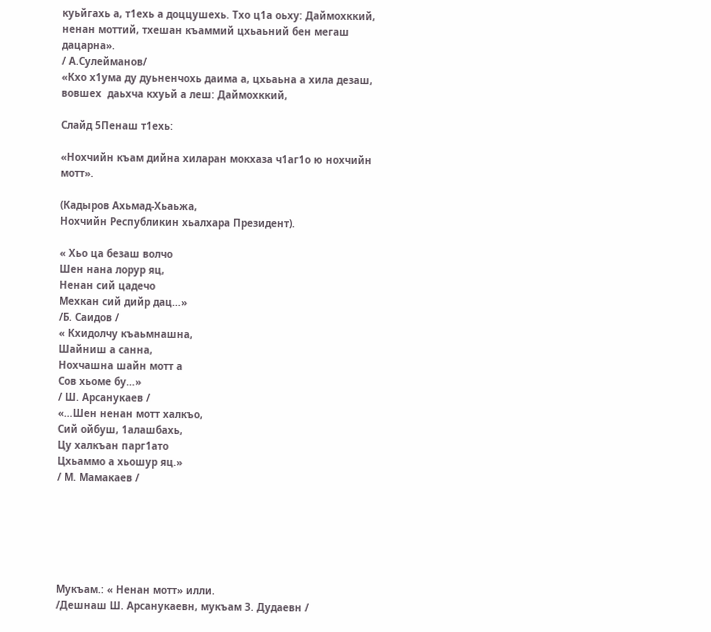куьйгахь а, т1ехь а доццушехь. Тхо ц1а оьху: Даймохккий, ненан моттий, тхешан къаммий цхьаьний бен мегаш дацарна».
/ А.Сулейманов/
«Кхо х1ума ду дуьненчохь даима а, цхьаьна а хила дезаш, вовшех  даьхча кхуьй а леш: Даймохккий,

Слайд 5Пенаш т1ехь:

«Нохчийн къам дийна хиларан мокхаза ч1аг1о ю нохчийн мотт».

(Кадыров Ахьмад-Хьаьжа,
Нохчийн Республикин хьалхара Президент).

« Хьо ца безаш волчо
Шен нана лорур яц,
Ненан сий цадечо
Мехкан сий дийр дац…»
/Б. Саидов /
« Кхидолчу къаьмнашна,
Шайниш а санна,
Нохчашна шайн мотт а
Сов хьоме бу…»
/ Ш. Арсанукаев /
«…Шен ненан мотт халкъо,
Сий ойбуш, 1алашбахь,
Цу халкъан парг1ато
Цхьаммо а хьошур яц.»
/ М. Мамакаев /






Мукъам.: « Ненан мотт» илли.
/Дешнаш Ш. Арсанукаевн, мукъам З. Дудаевн /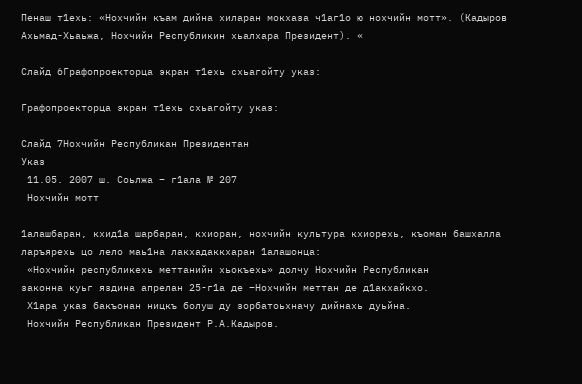Пенаш т1ехь: «Нохчийн къам дийна хиларан мокхаза ч1аг1о ю нохчийн мотт». (Кадыров Ахьмад-Хьаьжа, Нохчийн Республикин хьалхара Президент). «

Слайд 6Графопроекторца экран т1ехь схьагойту указ:

Графопроекторца экран т1ехь схьагойту указ:

Слайд 7Нохчийн Республикан Президентан
Указ
 11.05. 2007 ш. Соьлжа – г1ала № 207
 Нохчийн мотт

1алашбаран, кхид1а шарбаран, кхиоран, нохчийн культура кхиорехь, къоман башхалла ларъярехь цо лело маь1на лакхадаккхаран 1алашонца:
 «Нохчийн республикехь меттанийн хьокъехь» долчу Нохчийн Республикан
законна куьг яздина апрелан 25-г1а де –Нохчийн меттан де д1акхайкхо.
 Х1ара указ бакъонан ницкъ болуш ду зорбатоьхначу дийнахь дуьйна.
 Нохчийн Республикан Президент Р.А.Кадыров.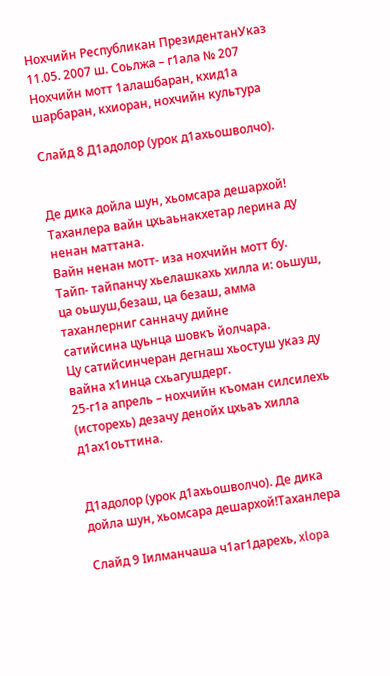Нохчийн Республикан ПрезидентанУказ 11.05. 2007 ш. Соьлжа – г1ала № 207 Нохчийн мотт 1алашбаран, кхид1а шарбаран, кхиоран, нохчийн культура

Слайд 8 Д1адолор (урок д1ахьошволчо).


Де дика дойла шун, хьомсара дешархой!
Таханлера вайн цхьаьнакхетар лерина ду ненан маттана.
Вайн ненан мотт- иза нохчийн мотт бу.
Тайп- тайпанчу хьелашкахь хилла и: оьшуш, ца оьшуш,безаш, ца безаш, амма таханлерниг санначу дийне
сатийсина цуьнца шовкъ йолчара.
Цу сатийсинчеран дегнаш хьостуш указ ду вайна х1инца схьагушдерг.
25-г1а апрель – нохчийн къоман силсилехь (исторехь) дезачу денойх цхьаъ хилла д1ах1оьттина.


Д1адолор (урок д1ахьошволчо). Де дика дойла шун, хьомсара дешархой!Таханлера

Слайд 9 Iилманчаша ч1аг1дарехь, xlopa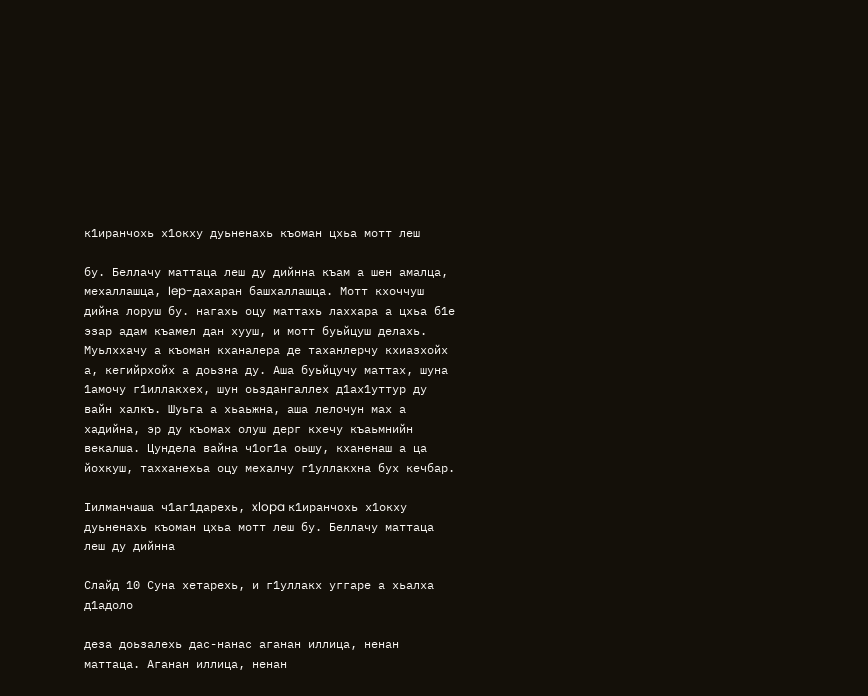к1иранчохь х1окху дуьненахь къоман цхьа мотт леш

бу. Беллачу маттаца леш ду дийнна къам а шен амалца, мехаллашца, Iep-дахаран башхаллашца. Мотт кхоччуш дийна лоруш бу. нагахь оцу маттахь лаххара а цхьа б1е эзар адам къамел дан хууш, и мотт буьйцуш делахь.
Муьлххачу а къоман кханалера де таханлерчу кхиазхойх а, кегийрхойх а доьзна ду. Аша буьйцучу маттах, шуна 1амочу г1иллакхех, шун оьздангаллех д1ах1уттур ду вайн халкъ. Шуьга а хьаьжна, аша лелочун мах а хадийна, эр ду къомах олуш дерг кхечу къаьмнийн векалша. Цундела вайна ч1ог1а оьшу, кханенаш а ца йохкуш, тахханехьа оцу мехалчу г1уллакхна бух кечбар.

Iилманчаша ч1аг1дарехь, xlopa к1иранчохь х1окху дуьненахь къоман цхьа мотт леш бу. Беллачу маттаца леш ду дийнна

Слайд 10 Суна хетарехь, и г1уллакх уггаре а хьалха д1адоло

деза доьзалехь дас-нанас аганан иллица, ненан маттаца. Аганан иллица, ненан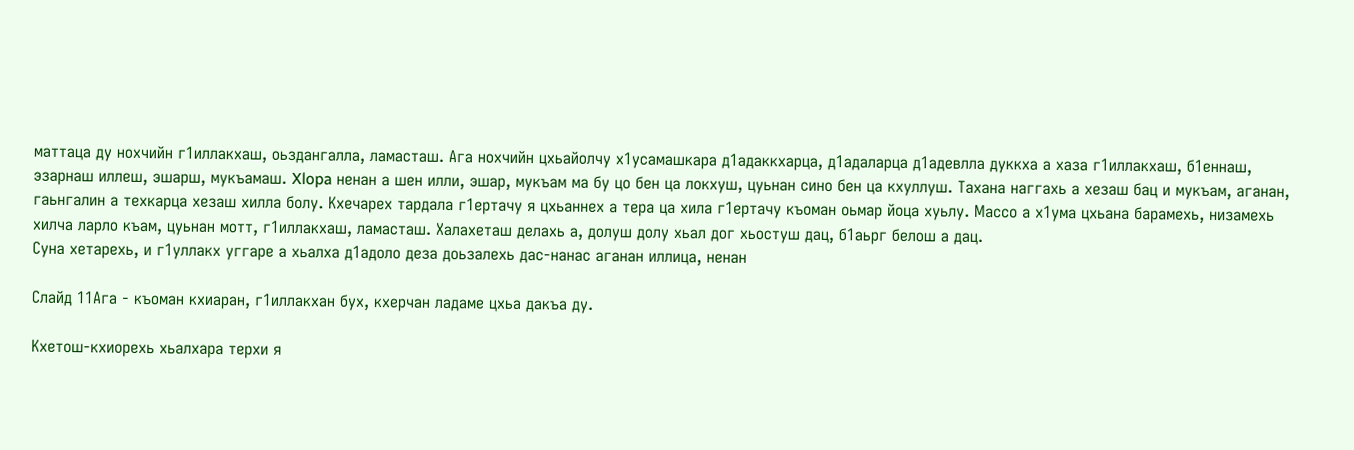маттаца ду нохчийн г1иллакхаш, оьздангалла, ламасташ. Ага нохчийн цхьайолчу х1усамашкара д1адаккхарца, д1адаларца д1адевлла дуккха а хаза г1иллакхаш, б1еннаш, эзарнаш иллеш, эшарш, мукъамаш. Xlopa ненан а шен илли, эшар, мукъам ма бу цо бен ца локхуш, цуьнан сино бен ца кхуллуш. Тахана наггахь а хезаш бац и мукъам, аганан, гаьнгалин а техкарца хезаш хилла болу. Кхечарех тардала г1ертачу я цхьаннех а тера ца хила г1ертачу къоман оьмар йоца хуьлу. Массо а х1ума цхьана барамехь, низамехь хилча ларло къам, цуьнан мотт, г1иллакхаш, ламасташ. Халахеташ делахь а, долуш долу хьал дог хьостуш дац, б1аьрг белош а дац.
Суна хетарехь, и г1уллакх уггаре а хьалха д1адоло деза доьзалехь дас-нанас аганан иллица, ненан

Слайд 11Ага - къоман кхиаран, г1иллакхан бух, кхерчан ладаме цхьа дакъа ду.

Кхетош-кхиорехь хьалхара терхи я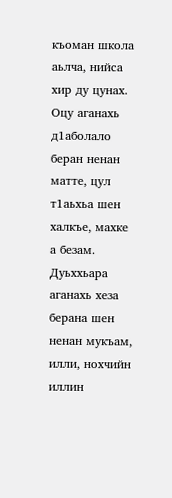къоман школа аьлча, нийса хир ду цунах. Оцу аганахь д1аболало беран ненан матте, цул т1аьхьа шен халкъе, махке а безам. Дуьххьара аганахь хеза берана шен ненан мукъам, илли, нохчийн иллин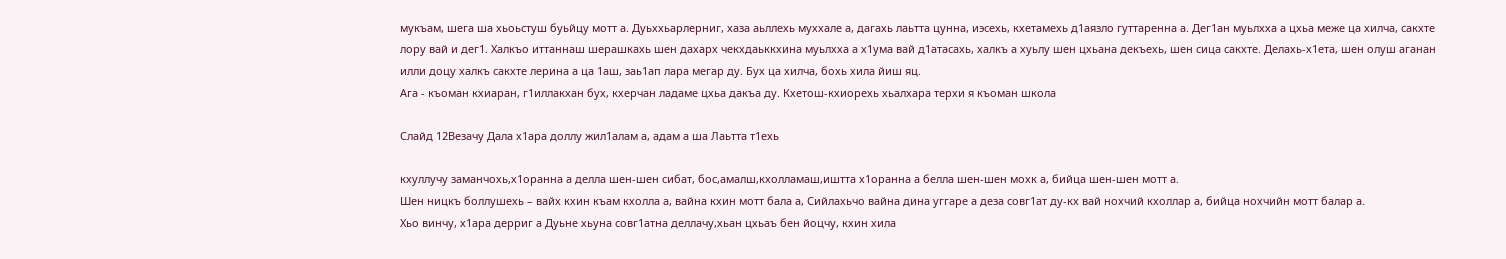мукъам, шега ша хьоьстуш буьйцу мотт а. Дуьххьарлерниг, хаза аьллехь муххале а, дагахь лаьтта цунна, иэсехь, кхетамехь д1аязло гуттаренна а. Дег1ан муьлхха а цхьа меже ца хилча, сакхте лору вай и дег1. Халкъо иттаннаш шерашкахь шен дахарх чекхдаьккхина муьлхха а х1ума вай д1атасахь, халкъ а хуьлу шен цхьана декъехь, шен сица сакхте. Делахь-х1ета, шен олуш аганан илли доцу халкъ сакхте лерина а ца 1аш, заь1ап лара мегар ду. Бух ца хилча, бохь хила йиш яц.
Ага - къоман кхиаран, г1иллакхан бух, кхерчан ладаме цхьа дакъа ду. Кхетош-кхиорехь хьалхара терхи я къоман школа

Слайд 12Везачу Дала х1ара доллу жил1алам а, адам а ша Лаьтта т1ехь

кхуллучу заманчохь,х1оранна а делла шен-шен сибат, бос,амалш,кхолламаш,иштта х1оранна а белла шен-шен мохк а, бийца шен-шен мотт а.
Шен ницкъ боллушехь – вайх кхин къам кхолла а, вайна кхин мотт бала а, Сийлахьчо вайна дина уггаре а деза совг1ат ду-кх вай нохчий кхоллар а, бийца нохчийн мотт балар а.
Хьо винчу, х1ара дерриг а Дуьне хьуна совг1атна деллачу,хьан цхьаъ бен йоцчу, кхин хила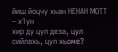йиш йоцчу хьан НЕНАН МОТТ – х1ун
хир ду цул деза, цул сийлахь, цул хьоме?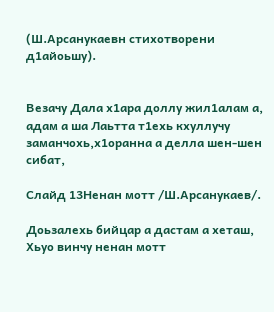(Ш.Арсанукаевн стихотворени д1айоьшу).


Везачу Дала х1ара доллу жил1алам а, адам а ша Лаьтта т1ехь кхуллучу заманчохь,х1оранна а делла шен-шен сибат,

Слайд 13Ненан мотт /Ш.Арсанукаев/.

Доьзалехь бийцар а дастам а хеташ,
Хьуо винчу ненан мотт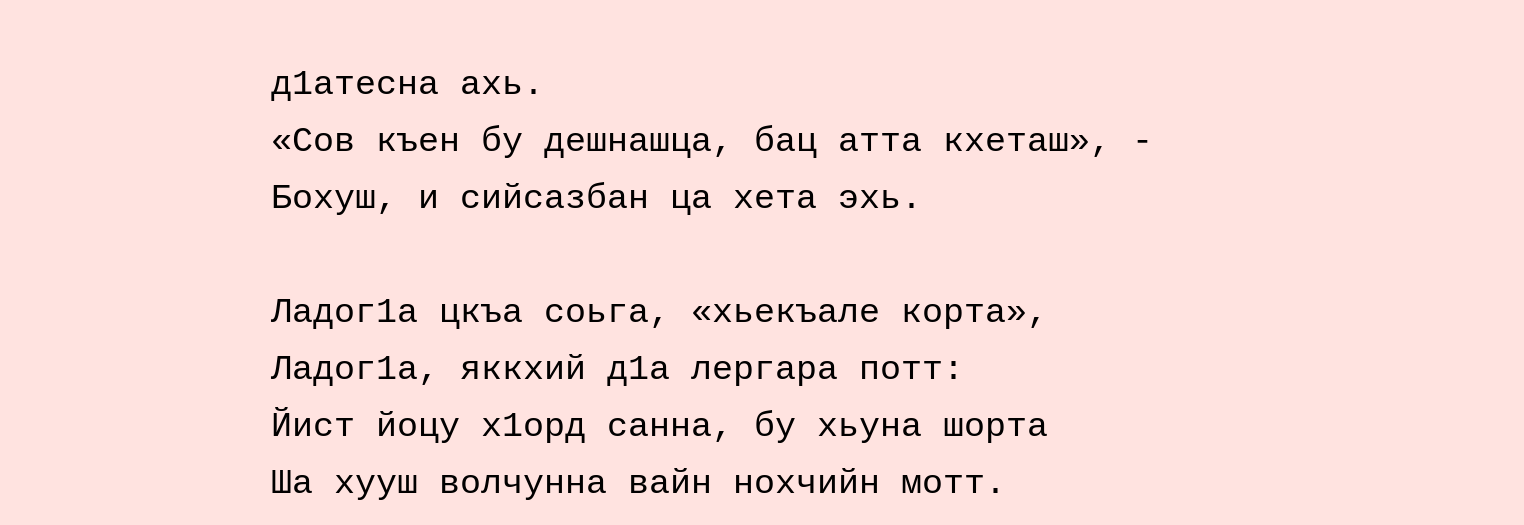д1атесна ахь.
«Сов къен бу дешнашца, бац атта кхеташ», -
Бохуш, и сийсазбан ца хета эхь.

Ладог1а цкъа соьга, «хьекъале корта»,
Ладог1а, яккхий д1а лергара потт:
Йист йоцу х1орд санна, бу хьуна шорта
Ша хууш волчунна вайн нохчийн мотт.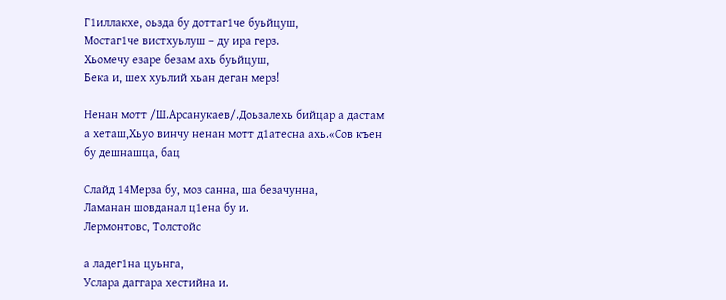Г1иллакхе, оьзда бу доттаг1че буьйцуш,
Мостаг1че вистхуьлуш – ду ира герз.
Хьомечу езаре безам ахь буьйцуш,
Бека и, шех хуьлий хьан деган мерз!

Ненан мотт /Ш.Арсанукаев/.Доьзалехь бийцар а дастам а хеташ,Хьуо винчу ненан мотт д1атесна ахь.«Сов къен бу дешнашца, бац

Слайд 14Мерза бу, моз санна, ша безачунна,
Ламанан шовданал ц1ена бу и.
Лермонтовс, Толстойс

а ладег1на цуьнга,
Услара даггара хестийна и.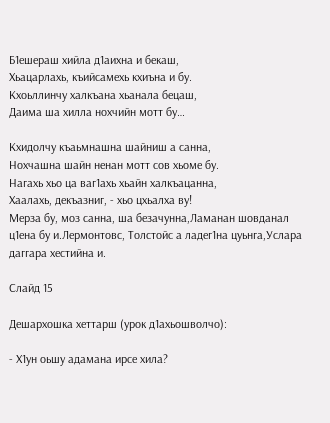Б1ешераш хийла д1аихна и бекаш,
Хьацарлахь, къийсамехь кхиъна и бу.
Кхоьллинчу халкъана хьанала бецаш,
Даима ша хилла нохчийн мотт бу…

Кхидолчу къаьмнашна шайниш а санна,
Нохчашна шайн ненан мотт сов хьоме бу.
Нагахь хьо ца ваг1ахь хьайн халкъацанна,
Хаалахь, декъазниг, - хьо цхьалха ву!
Мерза бу, моз санна, ша безачунна,Ламанан шовданал ц1ена бу и.Лермонтовс, Толстойс а ладег1на цуьнга,Услара даггара хестийна и.

Слайд 15

Дешархошка хеттарш (урок д1ахьошволчо):

- Х1ун оьшу адамана ирсе хила?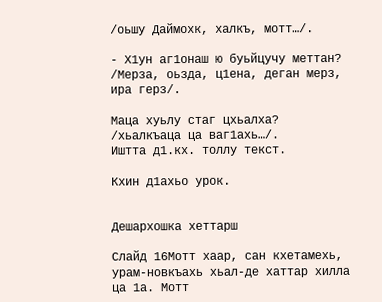/оьшу Даймохк, халкъ, мотт…/.

- Х1ун аг1онаш ю буьйцучу меттан?
/Мерза, оьзда, ц1ена, деган мерз, ира герз/.

Маца хуьлу стаг цхьалха?
/хьалкъаца ца ваг1ахь…/.
Иштта д1.кх. толлу текст.

Кхин д1ахьо урок.


Дешархошка хеттарш

Слайд 16Мотт хаар, сан кхетамехь, урам-новкъахь хьал-де хаттар хилла ца 1а. Мотт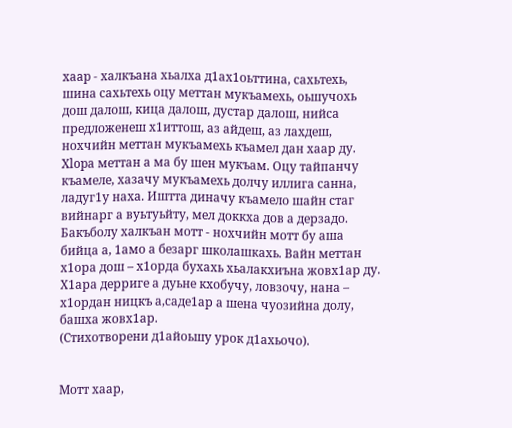xaap - халкъана хьалха д1ах1оьттина, сахьтехь, шина сахьтехь оцу меттан мукъамехь, оьшучохь дош далош, кица далош, дустар далош, нийса предложенеш х1иттош, аз айдеш, аз лахдеш, нохчийн меттан мукъамехь къамел дан хаар ду. Xlopa меттан а ма бу шен мукъам. Оцу тайпанчу къамеле, хазачу мукъамехь долчу иллига санна, ладуг1у наха. Иштта диначу къамело шайн стаг вийнарг а вуьтуьйту, мел доккха дов а дерзадо. Бакъболу халкъан мотт - нохчийн мотт бу аша бийца а, 1амо а безарг школашкахь. Вайн меттан х1ора дош – х1орда бухахь хьалакхиъна жовх1ар ду. Х1ара дерриге а дуьне кхобучу, ловзочу, нана – х1ордан ницкъ а,саде1ар а шена чуозийна долу, башха жовх1ар.
(Стихотворени д1айоьшу урок д1ахьочо).


Мотт хаар,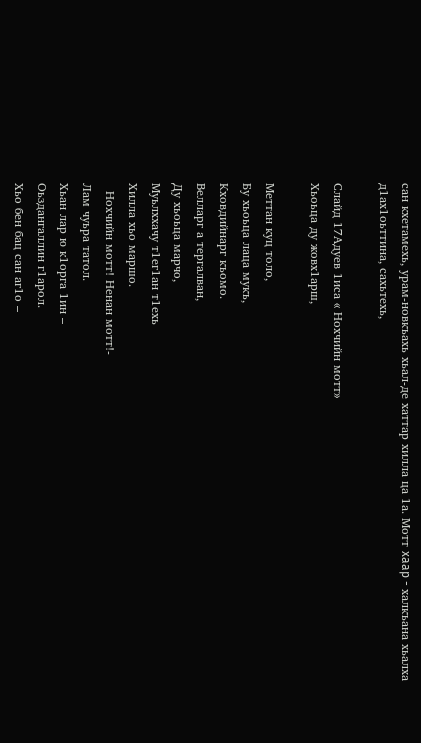сан кхетамехь, урам-новкъахь хьал-де хаттар хилла ца 1а. Мотт xaap - халкъана хьалха д1ах1оьттина, сахьтехь,

Слайд 17Адуев 1иса « Нохчийн мотт»
Хьоьца ду жовх1арш,

Меттан куц толо,
Бу хьоьца лаца мукъ,
Кховдийнарг къомо.
Велларг а тергалван,
Ду хьоьца марчо,
Муьлххачу т1ег1ан т1ехь
Хилла хьо маршо.
  Нохчийн мотт! Ненан мотт!-
Лам чуьра татол.
Хьан лар ю к1орга 1ин –
Оьздангаллин г1арол.
Хьо бен бац сан аг1о –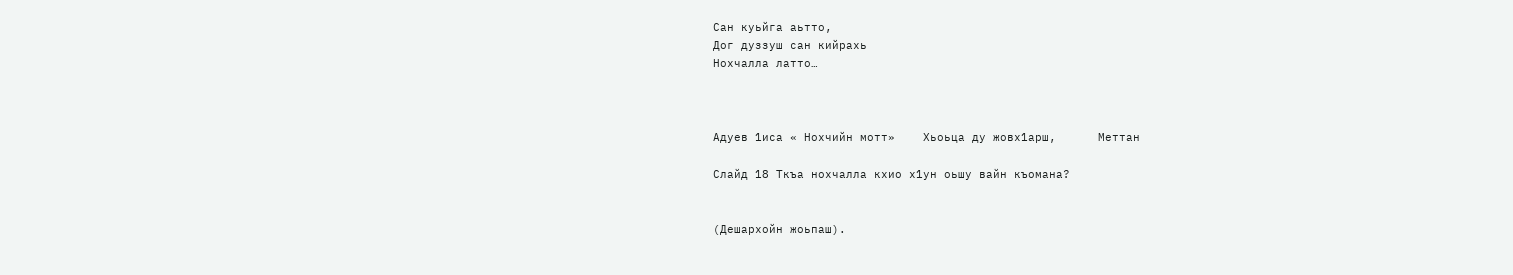Сан куьйга аьтто,
Дог дуззуш сан кийрахь
Нохчалла латто…



Адуев 1иса « Нохчийн мотт»    Хьоьца ду жовх1арш,      Меттан

Слайд 18 Ткъа нохчалла кхио х1ун оьшу вайн къомана?


(Дешархойн жоьпаш).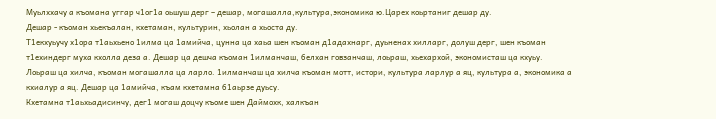Муьлххачу а къомана уггар ч1ог1а оьшуш дерг – дешар, могашалла,культура,экономика ю.Царех коьртаниг дешар ду.
Дешар - къоман хьекъалан, кхетаман, культурин, хьолан а хьоста ду.
Т1екхуьучу х1ора т1аьхьено 1илма ца 1амийча, цунна ца хаьа шен къоман д1адахнарг, дуьненах хилларг, долуш дерг, шен къоман т1ехиндерг муха кхолла деза а. Дешар ца дешча къоман 1илманчаш, белхан говзанчаш, лоьраш, хьехархой, экономисташ ца кхуьу. Лоьраш ца хилча, къоман могашалла ца ларло. 1илманчаш ца хилча къоман мотт, истори, культура ларлур а яц, культура а, экономика а кхиалур а яц. Дешар ца 1амийча, къам кхетамна б1аьрзе дуьсу.
Кхетамна т1аьхьадисинчу, дег1 могаш доцчу къоме шен Даймохк, халкъан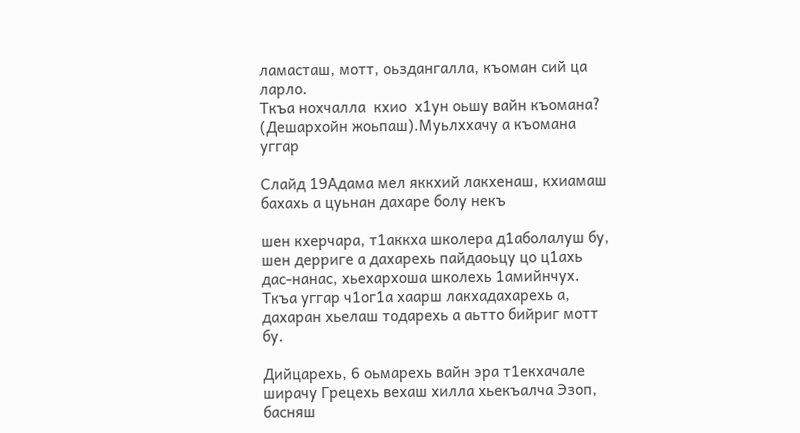ламасташ, мотт, оьздангалла, къоман сий ца ларло.
Ткъа нохчалла  кхио  х1ун оьшу вайн къомана? (Дешархойн жоьпаш).Муьлххачу а къомана  уггар

Слайд 19Адама мел яккхий лакхенаш, кхиамаш бахахь а цуьнан дахаре болу некъ

шен кхерчара, т1аккха школера д1аболалуш бу, шен дерриге а дахарехь пайдаоьцу цо ц1ахь дас-нанас, хьехархоша школехь 1амийнчух. Ткъа уггар ч1ог1а хаарш лакхадахарехь а, дахаран хьелаш тодарехь а аьтто бийриг мотт бу.

Дийцарехь, 6 оьмарехь вайн эра т1екхачале ширачу Грецехь вехаш хилла хьекъалча Эзоп, басняш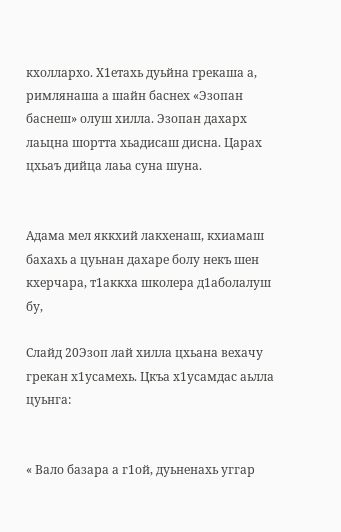кхоллархо. Х1етахь дуьйна грекаша а, римлянаша а шайн баснех «Эзопан баснеш» олуш хилла. Эзопан дахарх лаьцна шортта хьадисаш дисна. Царах цхьаъ дийца лаьа суна шуна.


Адама мел яккхий лакхенаш, кхиамаш бахахь а цуьнан дахаре болу некъ шен кхерчара, т1аккха школера д1аболалуш бу,

Слайд 20Эзоп лай хилла цхьана вехачу грекан х1усамехь. Цкъа х1усамдас аьлла цуьнга:


« Вало базара а г1ой, дуьненахь уггар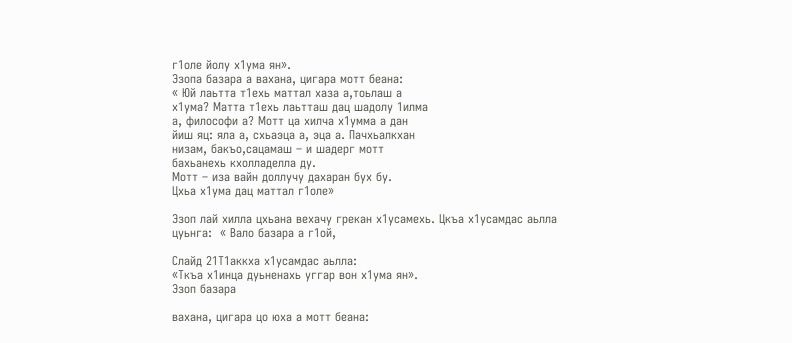г1оле йолу х1ума ян».
Эзопа базара а вахана, цигара мотт беана:
« Юй лаьтта т1ехь маттал хаза а,тоьлаш а
х1ума? Матта т1ехь лаьтташ дац шадолу 1илма
а, философи а? Мотт ца хилча х1умма а дан
йиш яц: яла а, схьаэца а, эца а. Пачхьалкхан
низам, бакъо,сацамаш – и шадерг мотт
бахьанехь кхолладелла ду.
Мотт – иза вайн доллучу дахаран бух бу.
Цхьа х1ума дац маттал г1оле»

Эзоп лай хилла цхьана вехачу грекан х1усамехь. Цкъа х1усамдас аьлла цуьнга:  « Вало базара а г1ой,

Слайд 21Т1аккха х1усамдас аьлла:
«Ткъа х1инца дуьненахь уггар вон х1ума ян».
Эзоп базара

вахана, цигара цо юха а мотт беана: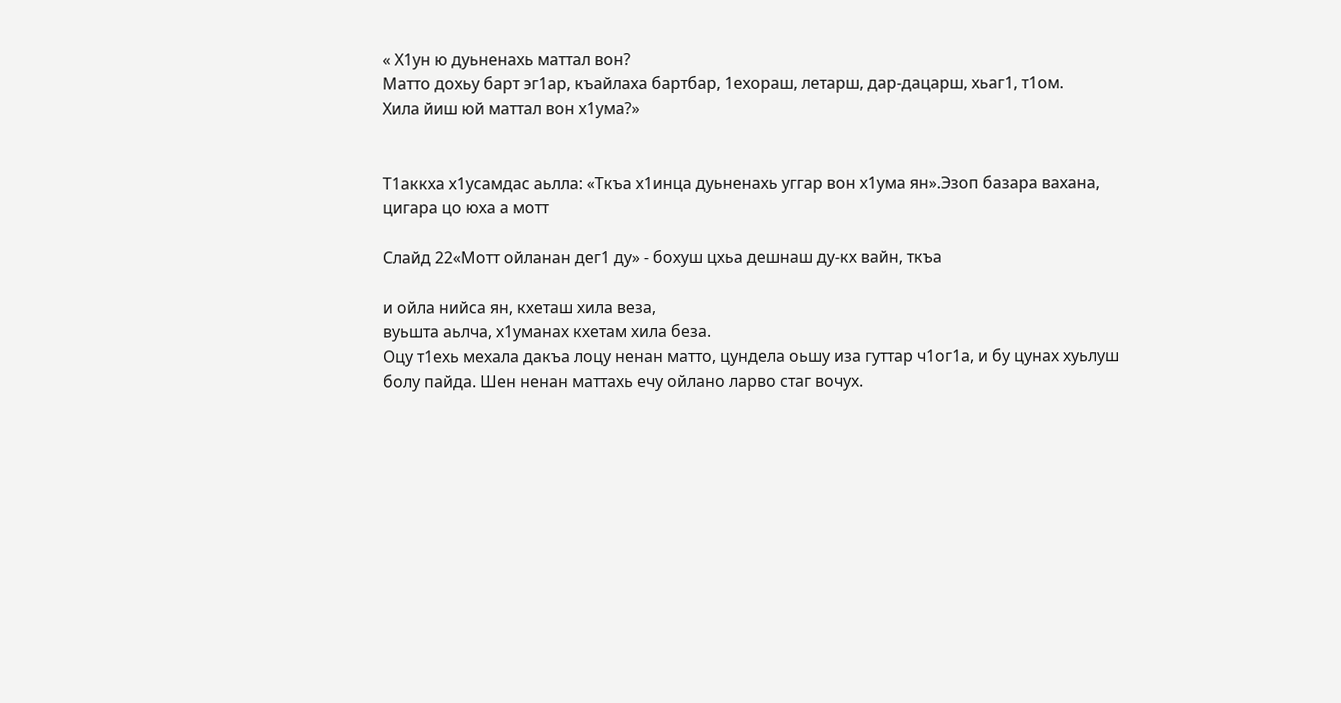« Х1ун ю дуьненахь маттал вон?
Матто дохьу барт эг1ар, къайлаха бартбар, 1ехораш, летарш, дар-дацарш, хьаг1, т1ом.
Хила йиш юй маттал вон х1ума?»


Т1аккха х1усамдас аьлла: «Ткъа х1инца дуьненахь уггар вон х1ума ян».Эзоп базара вахана, цигара цо юха а мотт

Слайд 22«Мотт ойланан дег1 ду» - бохуш цхьа дешнаш ду-кх вайн, ткъа

и ойла нийса ян, кхеташ хила веза,
вуьшта аьлча, х1уманах кхетам хила беза.
Оцу т1ехь мехала дакъа лоцу ненан матто, цундела оьшу иза гуттар ч1ог1а, и бу цунах хуьлуш болу пайда. Шен ненан маттахь ечу ойлано ларво стаг вочух.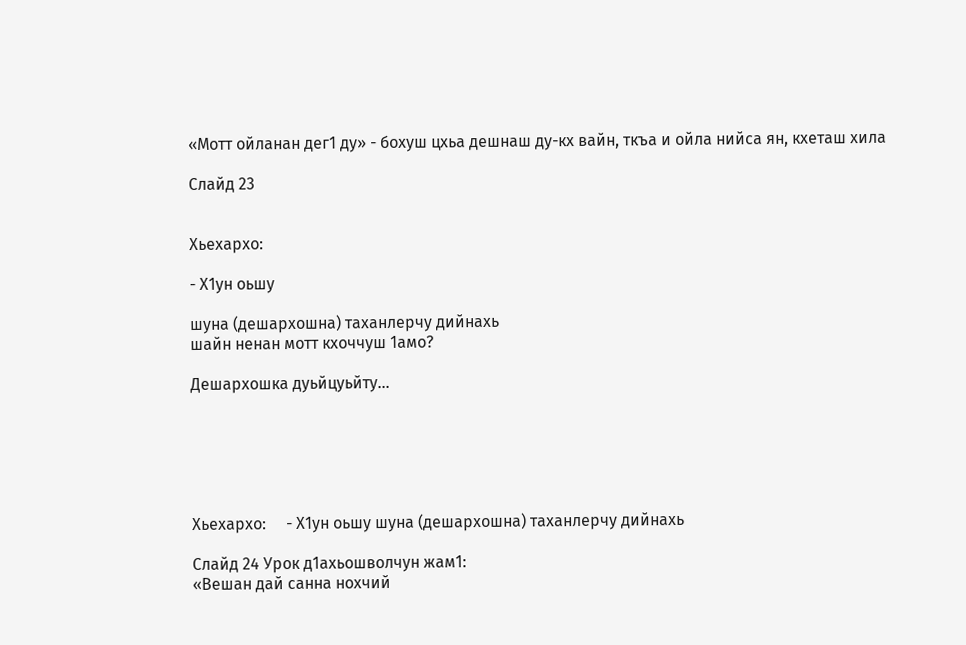«Мотт ойланан дег1 ду» - бохуш цхьа дешнаш ду-кх вайн, ткъа и ойла нийса ян, кхеташ хила

Слайд 23


Хьехархо:

- Х1ун оьшу

шуна (дешархошна) таханлерчу дийнахь
шайн ненан мотт кхоччуш 1амо?

Дешархошка дуьйцуьйту…






Хьехархо:     - Х1ун оьшу шуна (дешархошна) таханлерчу дийнахь

Слайд 24 Урок д1ахьошволчун жам1:
«Вешан дай санна нохчий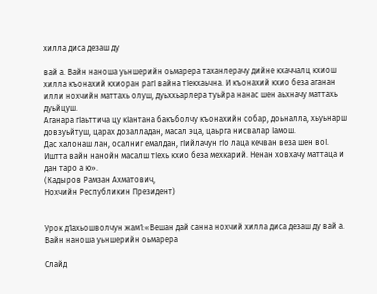хилла диса дезаш ду

вай а. Вайн наноша уьншерийн оьмарера таханлерачу дийне кхаччалц кхиош хилла къонахий кхиоран рагI вайна тIекхаьчна. И къонахий кхио беза аганан илли нохчийн маттахь олуш, дуьххьарлера туьйра нанас шен аьхначу маттахь дуьйцуш.
Аганара гIаьттича цу кIантана бакъболчу къонахийн собар, доьналла, хьуьнарш довзуьйтуш, царах дозалладан, масал эца, цаьрга нисвалар Iамош.
Дас халонаш лан, осалниг емалдан, гIийлачун гIо лаца кечван веза шен воI. Иштта вайн нанойн масалш тIехь кхио беза мехкарий. Ненан ховхачу маттаца и дан таро а ю».
(Кадыров Рамзан Ахматович,
Нохчийн Республикин Президент)


Урок д1ахьошволчун жам1:«Вешан дай санна нохчий хилла диса дезаш ду вай а. Вайн наноша уьншерийн оьмарера

Слайд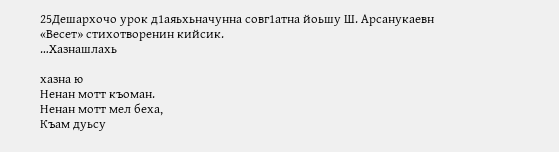25Дешархочо урок д1аяьхьначунна совг1атна йоьшу Ш. Арсанукаевн «Весет» стихотворенин кийсик.
…Хазнашлахь

хазна ю
Ненан мотт къоман.
Ненан мотт мел беха,
Къам дуьсу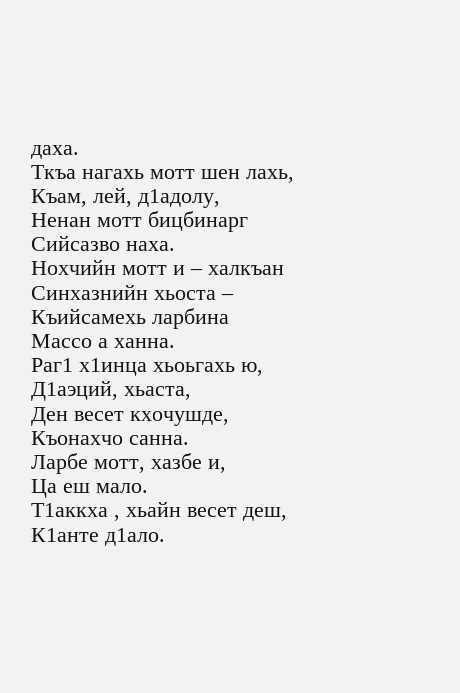даха.
Ткъа нагахь мотт шен лахь,
Къам, лей, д1адолу,
Ненан мотт бицбинарг
Сийсазво наха.
Нохчийн мотт и – халкъан
Синхазнийн хьоста –
Къийсамехь ларбина
Массо а ханна.
Раг1 х1инца хьоьгахь ю,
Д1аэций, хьаста,
Ден весет кхочушде,
Къонахчо санна.
Ларбе мотт, хазбе и,
Ца еш мало.
Т1аккха , хьайн весет деш,
К1анте д1ало.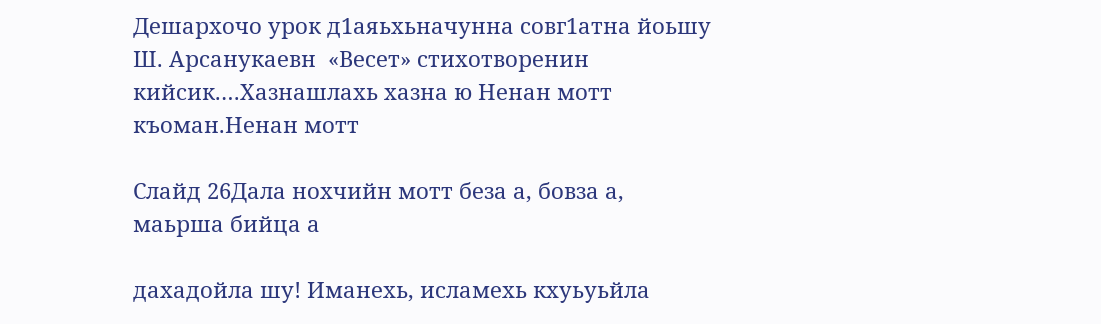Дешархочо урок д1аяьхьначунна совг1атна йоьшу Ш. Арсанукаевн  «Весет» стихотворенин кийсик.…Хазнашлахь хазна ю Ненан мотт къоман.Ненан мотт

Слайд 26Дала нохчийн мотт беза а, бовза а, маьрша бийца а

дахадойла шу! Иманехь, исламехь кхуьуьйла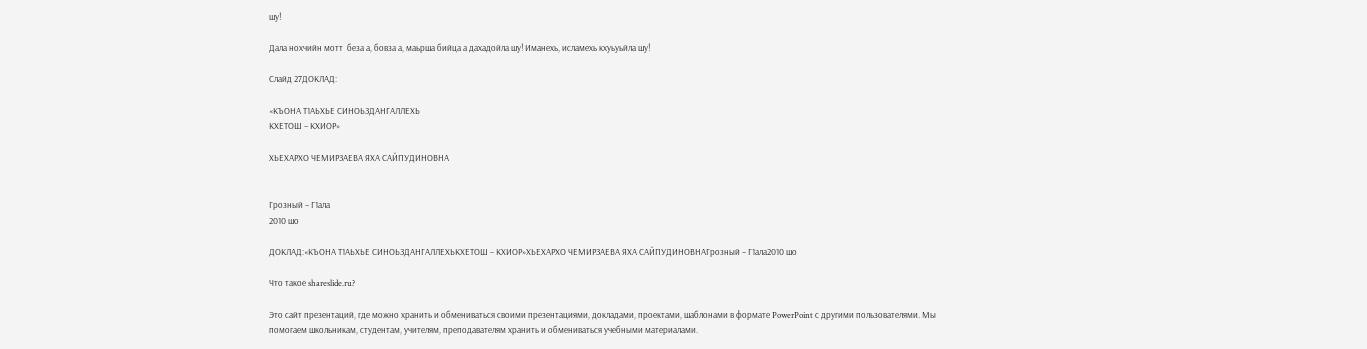шу!

Дала нохчийн мотт  беза а, бовза а, маьрша бийца а дахадойла шу! Иманехь, исламехь кхуьуьйла шу!

Слайд 27ДОКЛАД:

«КЪОНА Т1АЬХЬЕ СИНОЬЗДАНГАЛЛЕХЬ
КХЕТОШ – КХИОР»

ХЬЕХАРХО ЧЕМИРЗАЕВА ЯХА САЙПУДИНОВНА


Грозный – Г1ала
2010 шо

ДОКЛАД:«КЪОНА Т1АЬХЬЕ СИНОЬЗДАНГАЛЛЕХЬКХЕТОШ – КХИОР»ХЬЕХАРХО ЧЕМИРЗАЕВА ЯХА САЙПУДИНОВНАГрозный – Г1ала2010 шо

Что такое shareslide.ru?

Это сайт презентаций, где можно хранить и обмениваться своими презентациями, докладами, проектами, шаблонами в формате PowerPoint с другими пользователями. Мы помогаем школьникам, студентам, учителям, преподавателям хранить и обмениваться учебными материалами.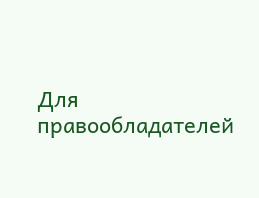Для правообладателей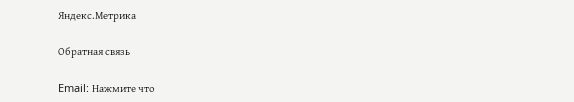Яндекс.Метрика

Обратная связь

Email: Нажмите что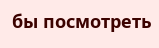бы посмотреть